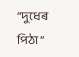“দুধেৰ পিঠা”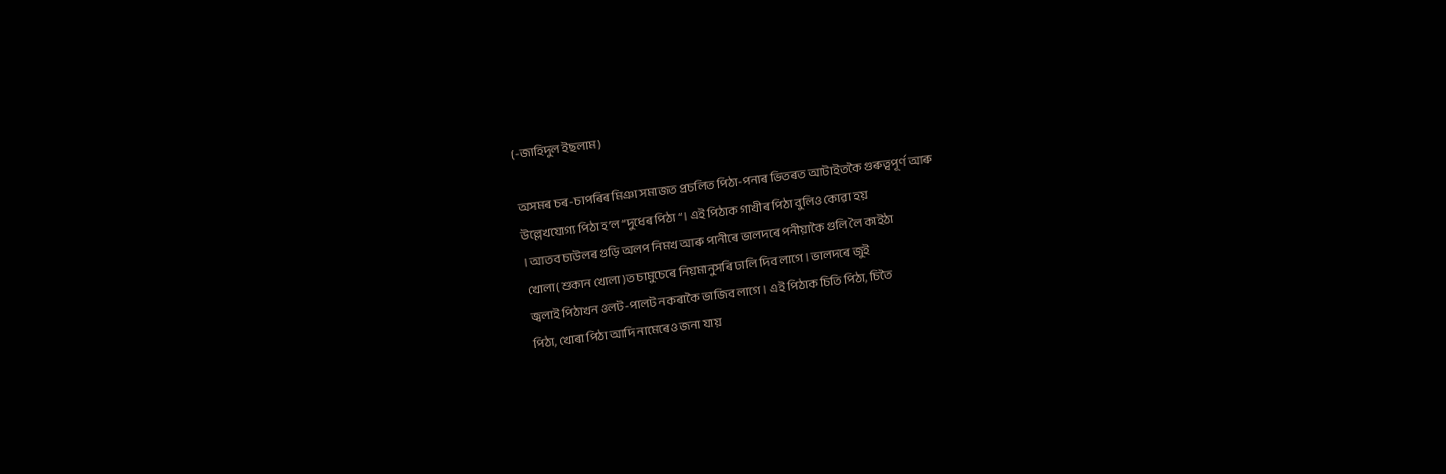(-জাহিদুল ইছলাম)

অসমৰ চৰ-চাপৰিৰ মিঞা সমাজত প্ৰচলিত পিঠা-পনাৰ ভিতৰত আটাইতকৈ গুৰুত্বপূৰ্ণ আৰু
উল্লেখযোগ্য পিঠা হ’ল “দুধেৰ পিঠা “। এই পিঠাক গাখীৰ পিঠা বুলিও কোৱা হয়
। আতব চাউলৰ গুড়ি অলপ নিমখ আৰু পানীৰে ভালদৰে পনীয়াকৈ গুলি লৈ কাইঠা
খোলা( শুকান খোলা )ত চামুচেৰে নিয়মানুসৰি ঢালি দিব লাগে । ভালদৰে জুই
জ্বলাই পিঠাখন ওলট-পালট নকৰাকৈ ভাজিব লাগে । এই পিঠাক চিতি পিঠা, চিতৈ
পিঠা, খোৰা পিঠা আদি নামেৰেও জনা যায়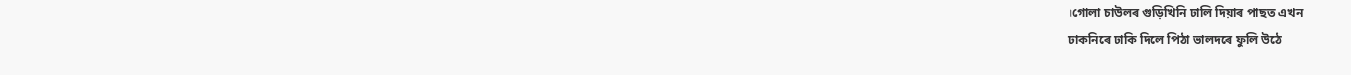।গোলা চাউলৰ গুড়িখিনি ঢালি দিয়াৰ পাছত এখন
ঢাকনিৰে ঢাকি দিলে পিঠা ভালদৰে ফুলি উঠে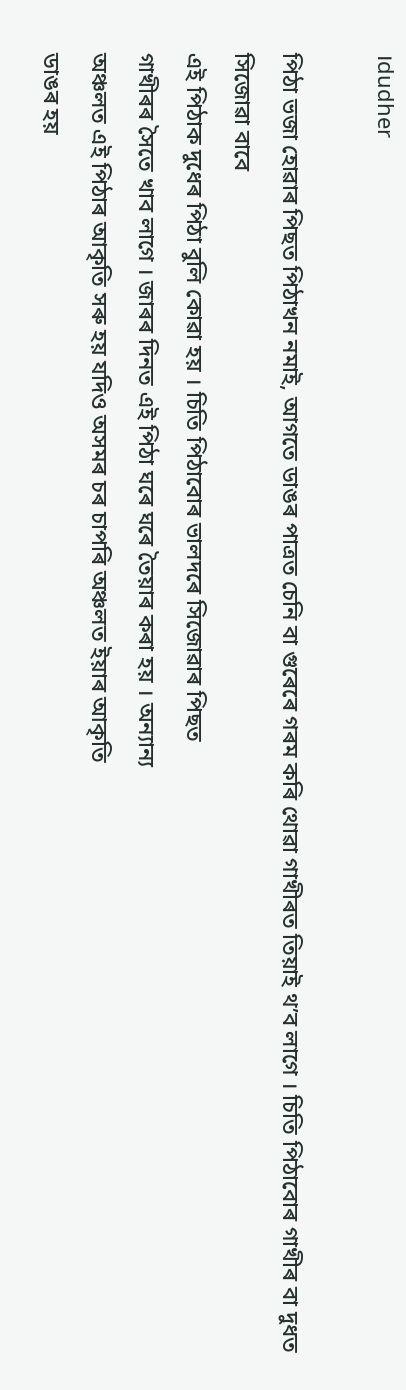।dudher

পিঠা ভজা হোৱাৰ পিছত পিঠাখন নমাই, আগতে ডাঙৰ পাত্ৰত চেনি বা গুৰেৰে গৰম কৰি থোৱা গাখীৰত তিয়াই থ’ব লাগে । চিতি পিঠাবোৰ গাখীৰ বা দুধত সিজোৱা বাবে
এই পিঠাক দুধেৰ পিঠা বুলি কোৱা হয় । চিতি পিঠাবোৰ ভালদৰে সিজোৱাৰ পিছত
গাখীৰৰ সৈতে খাব লাগে । জাৰৰ দিনত এই পিঠা ঘৰে ঘৰে তৈয়াৰ কৰা হয় । অন্যান্য
অঞ্চলত এই পিঠাৰ আকৃতি সৰু হয় যদিও অসমৰ চৰ চাপৰি অঞ্চলত ইয়াৰ আকৃতি
ডাঙৰ হয়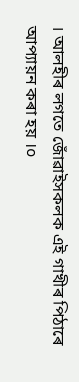। আলহীৰ লগতে জোঁৱাইসকলক এই গাখীৰ পিঠাৰে আপ্যায়ন কৰা হয় ।০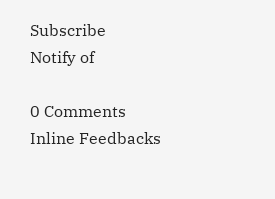Subscribe
Notify of

0 Comments
Inline Feedbacks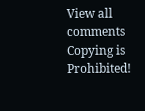View all comments
Copying is Prohibited!